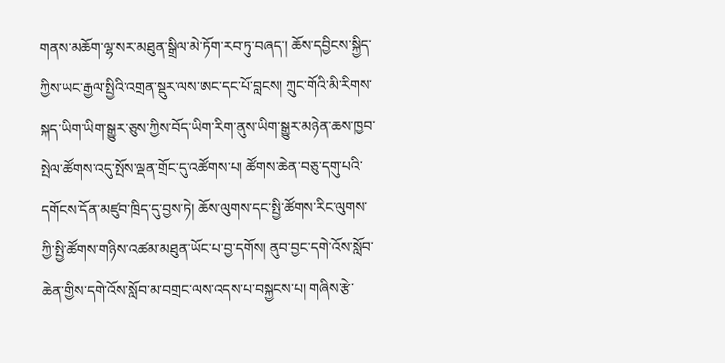གནས་མཆོག་ལྷ་སར་མཐུན་སྒྲིལ་མེ་ཏོག་རབ་ཏུ་བཞད་། ཆོས་དབྱིངས་སྐྱིད་ཀྱིས་ཡང་རྒྱལ་སྤྱིའི་འགྲན་སྡུར་ལས་ཨང་དང་པོ་བླངས། ཀྲུང་གོའི་མི་རིགས་སྐད་ཡིག་ཡིག་སྒྱུར་ཅུས་ཀྱིས་བོད་ཡིག་རིག་ནུས་ཡིག་སྒྱུར་མཉེན་ཆས་ཁྱབ་སྤེལ་ཚོགས་འདུ་སྤོས་ལྡན་གྲོང་དུ་འཚོགས་པ། ཚོགས་ཆེན་བཅུ་དགུ་པའི་དགོངས་དོན་མཛུབ་ཁྲིད་དུ་བྱས་ཏེ། ཆོས་ལུགས་དང་སྤྱི་ཚོགས་རིང་ལུགས་ཀྱི་སྤྱི་ཚོགས་གཉིས་འཚམ་མཐུན་ཡོང་པ་བྱ་དགོས། ནུབ་བྱང་དགེ་འོས་སློབ་ཆེན་གྱིས་དགེ་འོས་སློབ་མ་བགྲང་ལས་འདས་པ་བསྐྱངས་པ། གཞིས་རྩེ་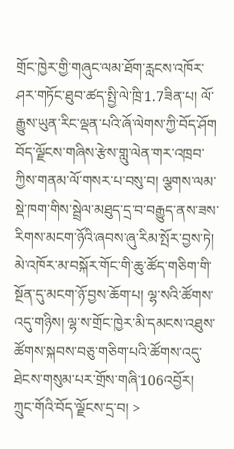གྲོང་ཁྱེར་གྱི་གཞུང་ལམ་ཐོག་རླངས་འཁོར་ཤར་གཏོང་ཐུབ་ཚད་སྤྱི་ལེ་ཁྲི་1.7ཟིན་པ། ལོ་རྒྱུས་ཡུན་རིང་ལྡན་པའི་ཞོ་ལེགས་ཀྱི་བོད་ཤོག བོད་ལྗོངས་གཞིས་རྩེས་གླུ་ལེན་གར་འཁྲབ་ཀྱིས་གནམ་ལོ་གསར་པ་བསུ་བ། ལྕགས་ལམ་སྡེ་ཁག་གིས་སྦྲེལ་མཐུད་དྲ་བ་བརྒྱུད་ནས་ཟས་རིགས་མངག་ཉོའི་ཞབས་ཞུ་རིམ་སྤོར་བྱས་ཏེ། མེ་འཁོར་མ་བསྐོར་གོང་གི་ཆུ་ཚོད་གཅིག་གི་སྔོན་དུ་མངག་ཉོ་བྱས་ཆོག་པ། ལྷ་སའི་ཚོགས་འདུ་གཉིས། ལྷ་ས་གྲོང་ཁྱེར་མི་དམངས་འཐུས་ཚོགས་སྐབས་བཅུ་གཅིག་པའི་ཚོགས་འདུ་ཐེངས་གསུམ་པར་གྲོས་གཞི་106འབྱོར།
ཀྲུང་གོའི་བོད་ལྗོངས་དྲ་བ། >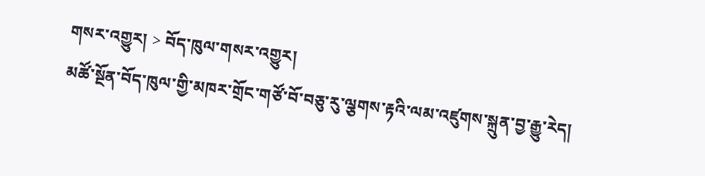གསར་འགྱུར། > བོད་ཁུལ་གསར་འགྱུར།
མཚོ་སྔོན་བོད་ཁུལ་གྱི་མཁར་གྲོང་གཙོ་བོ་བཅུ་རུ་ལྕགས་རྟའི་ལམ་འཛུགས་སྐྲུན་བྱ་རྒྱུ་རེད།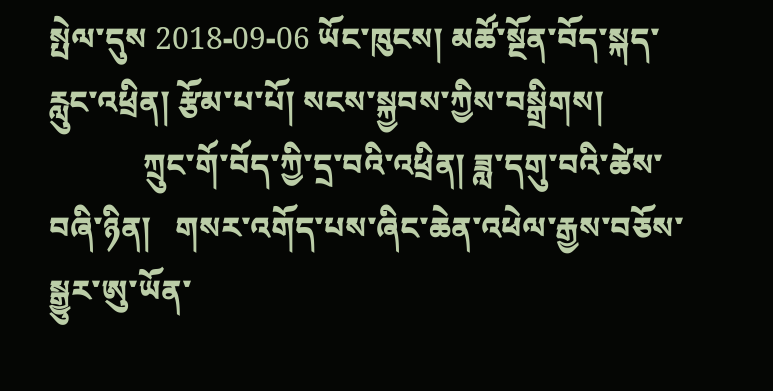སྤེལ་དུས 2018-09-06 ཡོང་ཁུངས། མཚོ་སྔོན་བོད་སྐད་རླུང་འཕྲིན། རྩོམ་པ་པོ། སངས་སྐྱབས་ཀྱིས་བསྒྲིགས།
            ཀྲུང་གོ་བོད་ཀྱི་དྲ་བའི་འཕྲིན། ཟླ་དགུ་བའི་ཚེས་བཞི་ཉིན།   གསར་འགོད་པས་ཞིང་ཆེན་འཕེལ་རྒྱས་བཅོས་སྒྱུར་ཨུ་ཡོན་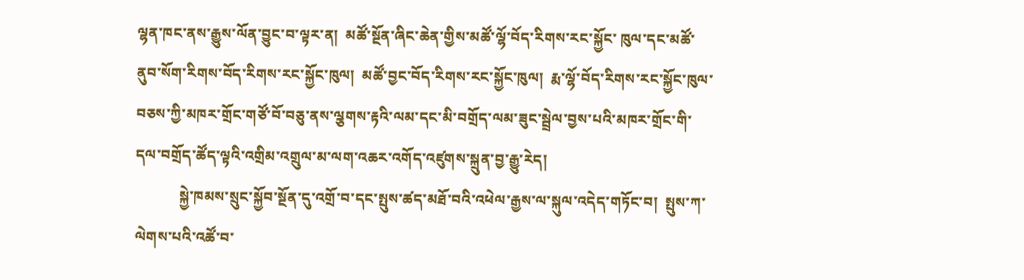ལྷན་ཁང་ནས་རྒྱུས་ལོན་བྱུང་བ་ལྟར་ན།  མཚོ་སྔོན་ཞིང་ཆེན་གྱིས་མཚོ་ལྷོ་བོད་རིགས་རང་སྐྱོང་ ཁུལ་དང་མཚོ་ནུབ་སོག་རིགས་བོད་རིགས་རང་སྐྱོང་ཁུལ།  མཚོ་བྱང་བོད་རིགས་རང་སྐྱོང་ཁུལ།  རྨ་ལྷོ་བོད་རིགས་རང་སྐྱོང་ཁུལ་བཅས་ཀྱི་མཁར་གྲོང་གཙོ་བོ་བཅུ་ནས་ལྕགས་རྟའི་ལམ་དང་མི་བགྲོད་ལམ་ཟུང་སྦྲེལ་བྱས་པའི་མཁར་གྲོང་གི་དལ་བགྲོད་ཚོད་ལྟའི་འགྲིམ་འགྲུལ་མ་ལག་འཆར་འགོད་འཛུགས་སྐྲུན་བྱ་རྒྱུ་རེད།
            སྐྱེ་ཁམས་སྲུང་སྐྱོབ་སྔོན་དུ་འགྲོ་བ་དང་སྤུས་ཚད་མཐོ་བའི་འཕེལ་རྒྱས་ལ་སྐུལ་འདེད་གཏོང་བ།  སྤུས་ཀ་ལེགས་པའི་འཚོ་བ་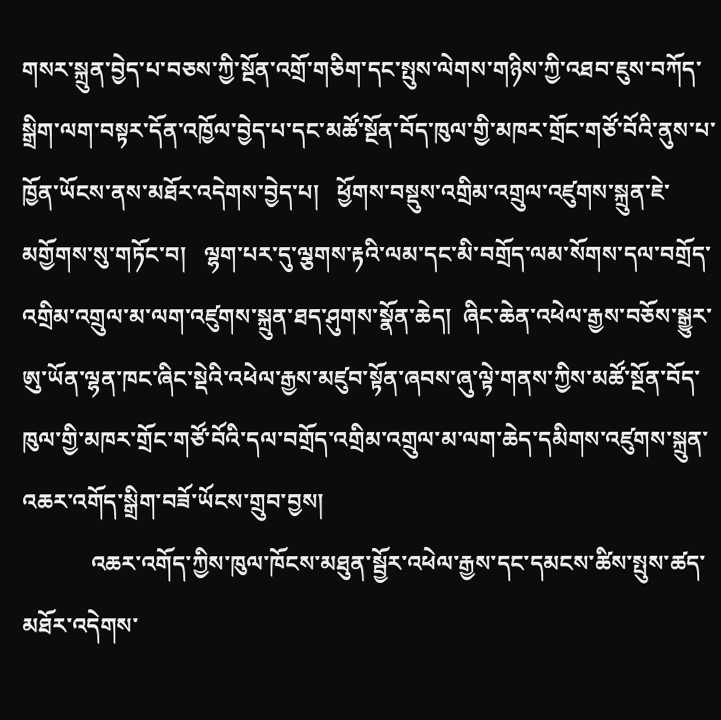གསར་སྐྲུན་བྱེད་པ་བཅས་ཀྱི་སྔོན་འགྲོ་གཅིག་དང་སྤུས་ལེགས་གཉིས་ཀྱི་འཐབ་ཇུས་བཀོད་སྒྲིག་ལག་བསྟར་དོན་འཁྱོལ་བྱེད་པ་དང་མཚོ་སྔོན་བོད་ཁུལ་གྱི་མཁར་གྲོང་གཙོ་བོའི་ནུས་པ་ཁྱོན་ཡོངས་ནས་མཐོར་འདེགས་བྱེད་པ།   ཕྱོགས་བསྡུས་འགྲིམ་འགྲུལ་འཛུགས་སྐྲུན་ཇེ་མགྱོགས་སུ་གཏོང་བ།   ལྷག་པར་དུ་ལྕགས་རྟའི་ལམ་དང་མི་བགྲོད་ལམ་སོགས་དལ་བགྲོད་འགྲིམ་འགྲུལ་མ་ལག་འཛུགས་སྐྲུན་ཐད་ཤུགས་སྣོན་ཆེད།  ཞིང་ཆེན་འཕེལ་རྒྱས་བཅོས་སྒྱུར་ཨུ་ཡོན་ལྷན་ཁང་ཞིང་སྡེའི་འཕེལ་རྒྱས་མཛུབ་སྟོན་ཞབས་ཞུ་ལྟེ་གནས་ཀྱིས་མཚོ་སྔོན་བོད་ཁུལ་གྱི་མཁར་གྲོང་གཙོ་བོའི་དལ་བགྲོད་འགྲིམ་འགྲུལ་མ་ལག་ཆེད་དམིགས་འཛུགས་སྐྲུན་འཆར་འགོད་སྒྲིག་བཟོ་ཡོངས་གྲུབ་བྱས།
            འཆར་འགོད་ཀྱིས་ཁུལ་ཁོངས་མཐུན་སྦྱོར་འཕེལ་རྒྱས་དང་དམངས་ཚིས་སྤུས་ཚད་མཐོར་འདེགས་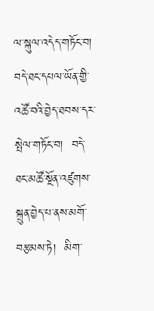ལ་སྐུལ་འདེད་གཏོང་བ།  བདེ་ཐང་དཔལ་ཡོན་གྱི་འཚོ་བའི་བྱེད་ཐབས་དར་སྤེལ་གཏོང་བ།  བདེ་ཐང་མཚོ་སྔོན་འཛུགས་སྐྲུན་བྱེད་པ་ནས་མགོ་བརྩམས་ཏེ།  མིག་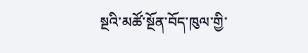སྔའི་མཚོ་སྔོན་བོད་ཁུལ་གྱི་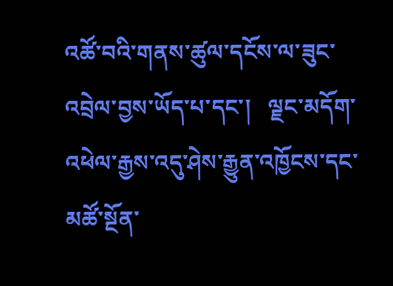འཚོ་བའི་གནས་ཚུལ་དངོས་ལ་ཟུང་འབྲེལ་བྱས་ཡོད་པ་དང་།   ལྗང་མདོག་འཕེལ་རྒྱས་འདུ་ཤེས་རྒྱུན་འཁྱོངས་དང་མཚོ་སྔོན་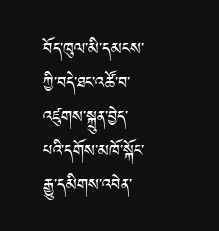བོད་ཁུལ་མི་དམངས་ཀྱི་བདེ་ཐང་འཚོ་བ་འཛུགས་སྐྲུན་བྱེད་པའི་དགོས་མཁོ་སྐོང་རྒྱུ་དམིགས་འབེན་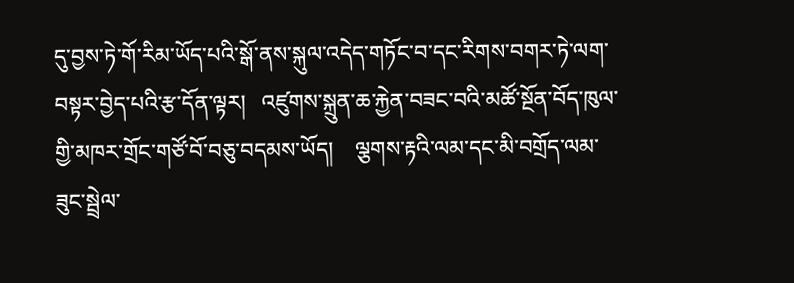དུ་བྱས་ཏེ་གོ་རིམ་ཡོད་པའི་སྒོ་ནས་སྐུལ་འདེད་གཏོང་བ་དང་རིགས་བགར་ཏེ་ལག་བསྟར་བྱེད་པའི་རྩ་དོན་ལྟར།   འཛུགས་སྐྲུན་ཆ་རྐྱེན་བཟང་བའི་མཚོ་སྔོན་བོད་ཁུལ་གྱི་མཁར་གྲོང་གཙོ་བོ་བཅུ་བདམས་ཡོད།    ལྕགས་རྟའི་ལམ་དང་མི་བགྲོད་ལམ་ཟུང་སྦྲེལ་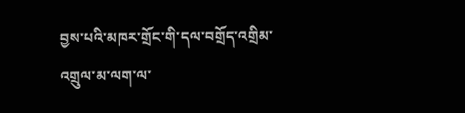བྱས་པའི་མཁར་གྲོང་གི་དལ་བགྲོད་འགྲིམ་འགྲུལ་མ་ལག་ལ་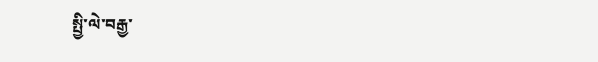སྤྱི་ལེ་བརྒྱ་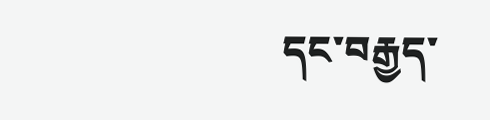དང་བརྒྱད་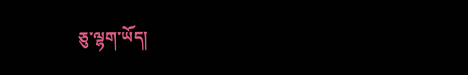ཅུ་ལྷག་ཡོད།